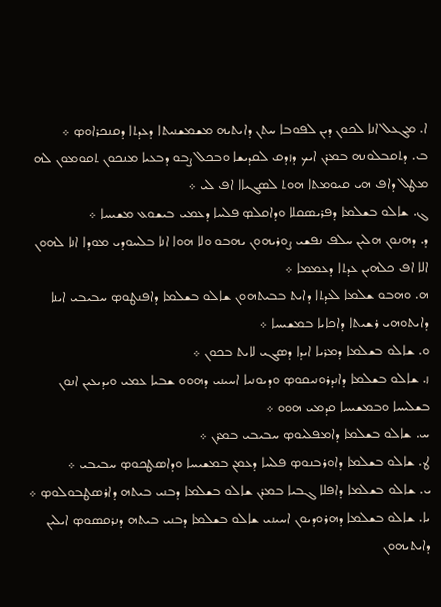ܐ. ܡܓܥܠ ܐܢܐ ܠܟܘܢ ܕܝܢ ܠܦܘܒܐ ܚܬܢ ܕܐܝܬܝܗ ܡܫܡܫܢܝܬܐ ܕܥܕܬܐ ܕܩܢܟܪܐܘܤ ܀
ܒ. ܕܬܩܒܠܘܢܗ ܒܡܪܢ ܐܝܟ ܕܙܕܩ ܠܩܕܝܫܐ ܘܒܟܠ ܨܒܘ ܕܒܥܝܐ ܡܢܟܘܢ ܬܩܘܡܘܢ ܠܗ ܡܛܠ ܕܐܦ ܗܝ ܩܝܘܡܬܐ ܗܘܬ ܠܤܓܝܐܐ ܐܦ ܠܝ ܀
ܓ. ܫܐܠܘ ܒܫܠܡܐ ܕܦܪܝܤܩܠܐ ܘܕܐܩܠܤ ܦܠܚܐ ܕܥܡܝ ܒܝܫܘܥ ܡܫܝܚܐ ܀
ܕ. ܕܗܢܘܢ ܗܠܝܢ ܚܠܦ ܢܦܫܝ ܨܘܪܝܗܘܢ ܝܗܒܘ ܘܠܐ ܗܘܐ ܐܢܐ ܒܠܚܘܕܝ ܡܘܕܐ ܐܢܐ ܠܗܘܢ ܐܠܐ ܐܦ ܟܠܗܝܢ ܥܕܬܐ ܕܥܡܡܐ ܀
ܗ. ܘܗܒܘ ܫܠܡܐ ܠܥܕܬܐ ܕܐܝܬ ܒܒܝܬܗܘܢ ܫܐܠܘ ܒܫܠܡܐ ܕܐܦܢܛܘܤ ܚܒܝܒܝ ܐܝܢܐ ܕܐܝܬܘܗܝ ܪܫܝܬܐ ܕܐܟܐܝܐ ܒܡܫܝܚܐ ܀
ܘ. ܫܐܠܘ ܒܫܠܡܐ ܕܡܪܝܐ ܐܝܕܐ ܕܤܓܝ ܠܐܝܬ ܒܟܘܢ ܀
ܙ. ܫܐܠܘ ܒܫܠܡܐ ܕܐܢܕܪܘܢܝܩܘܤ ܘܕܝܘܢܝܐ ܐܚܝܢܝ ܕܗܘܘ ܫܒܝܐ ܥܡܝ ܘܝܕܝܥܝܢ ܐܢܘܢ ܒܫܠܝܚܐ ܘܒܡܫܝܚܐ ܩܕܡܝ ܗܘܘ ܀
ܚ. ܫܐܠܘ ܒܫܠܡܐ ܕܐܡܦܠܝܘܤ ܚܒܝܒܝ ܒܡܪܢ ܀
ܛ. ܫܐܠܘ ܒܫܠܡܐ ܕܐܘܪܒܢܘܤ ܦܠܚܐ ܕܥܡܢ ܒܡܫܝܚܐ ܘܕܐܤܛܟܘܤ ܚܒܝܒܝ ܀
ܝ. ܫܐܠܘ ܒܫܠܡܐ ܕܐܦܠܐ ܓܒܝܐ ܒܡܪܢ ܫܐܠܘ ܒܫܠܡܐ ܕܒܢܝ ܒܝܬܗ ܕܐܪܤܛܒܘܠܘܤ ܀
ܝܐ. ܫܐܠܘ ܒܫܠܡܐ ܕܗܪܘܕܝܘܢ ܐܚܝܢܝ ܫܐܠܘ ܒܫܠܡܐ ܕܒܢܝ ܒܝܬܗ ܕܢܪܩܤܘܤ ܐܝܠܝܢ ܕܐܝܬܝܗܘܢ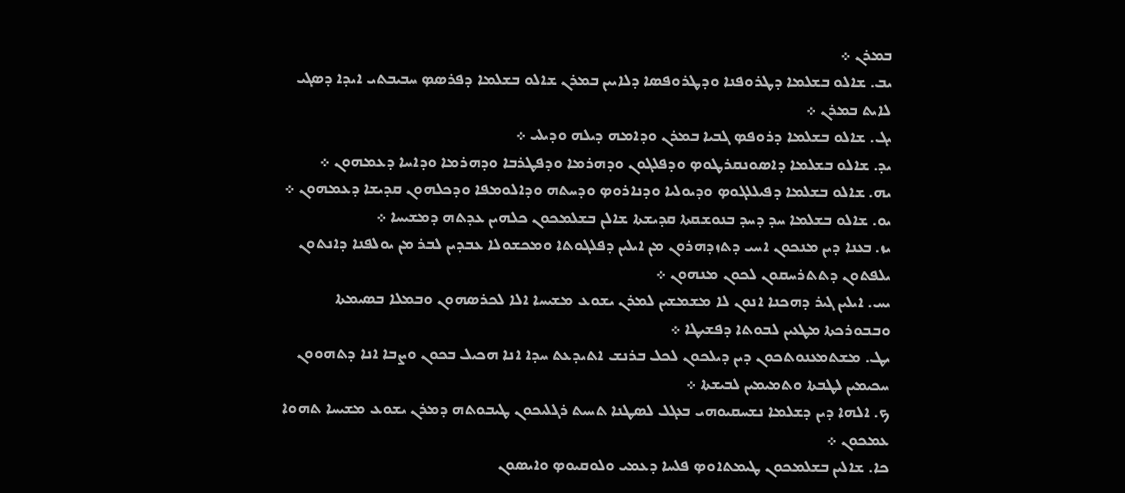ܒܡܪܢ ܀
ܝܒ. ܫܐܠܘ ܒܫܠܡܐ ܕܛܪܘܦܢܐ ܘܕܛܪܘܦܤܐ ܕܠܐܝܝܢ ܒܡܪܢ ܫܐܠܘ ܒܫܠܡܐ ܕܦܪܤܤ ܚܒܝܒܬܝ ܐܝܕܐ ܕܤܓܝ ܠܐܝܬ ܒܡܪܢ ܀
ܝܓ. ܫܐܠܘ ܒܫܠܡܐ ܕܪܘܦܤ ܓܒܝܐ ܒܡܪܢ ܘܕܐܡܗ ܕܝܠܗ ܘܕܝܠܝ ܀
ܝܕ. ܫܐܠܘ ܒܫܠܡܐ ܕܐܤܘܢܩܪܛܘܤ ܘܕܦܠܓܘܢ ܘܕܗܪܡܐ ܘܕܦܛܪܒܐ ܘܕܗܪܡܐ ܘܕܐܚܐ ܕܥܡܗܘܢ ܀
ܝܗ. ܫܐܠܘ ܒܫܠܡܐ ܕܦܝܠܠܓܘܤ ܘܕܝܘܠܝܐ ܘܕܢܐܪܘܤ ܘܕܚܬܗ ܘܕܐܠܘܡܦܐ ܘܕܟܠܗܘܢ ܩܕܝܫܐ ܕܥܡܗܘܢ ܀
ܝܘ. ܫܐܠܘ ܒܫܠܡܐ ܚܕ ܕܚܕ ܒܢܘܫܩܬܐ ܩܕܝܫܬܐ ܫܐܠܢ ܒܫܠܡܟܘܢ ܟܠܗܝܢ ܥܕܬܗ ܕܡܫܝܚܐ ܀
ܝܙ. ܒܥܢܐ ܕܝܢ ܡܢܟܘܢ ܐܚܝ ܕܬܙܕܗܪܘܢ ܡܢ ܐܝܠܝܢ ܕܦܠܓܘܬܐ ܘܡܟܫܘܠܐ ܥܒܕܝܢ ܠܒܪ ܡܢ ܝܘܠܦܢܐ ܕܐܢܬܘܢ ܝܠܦܬܘܢ ܕܬܬܪܚܩܘܢ ܠܟܘܢ ܡܢܗܘܢ ܀
ܝܚ. ܐܝܠܝܢ ܓܝܪ ܕܗܟܢܐ ܐܢܘܢ ܠܐ ܡܫܡܫܝܢ ܠܡܪܢ ܝܫܘܥ ܡܫܝܚܐ ܐܠܐ ܠܟܪܤܗܘܢ ܘܒܡܠܐ ܒܤܝܡܬܐ ܘܒܒܘܪܟܬܐ ܡܛܥܝܢ ܠܒܘܬܐ ܕܦܫܝܛܐ ܀
ܝܛ. ܡܫܬܡܥܢܘܬܟܘܢ ܕܝܢ ܕܝܠܟܘܢ ܠܟܠ ܒܪܢܫ ܐܬܝܕܥܬ ܚܕܐ ܐܢܐ ܗܟܝܠ ܒܟܘܢ ܘܨܒܐ ܐܢܐ ܕܬܗܘܘܢ ܚܟܝܡܝܢ ܠܛܒܬܐ ܘܬܡܝܡܝܢ ܠܒܝܫܬܐ ܀
ܟ. ܐܠܗܐ ܕܝܢ ܕܫܠܡܐ ܢܫܚܩܝܘܗܝ ܒܥܓܠ ܠܤܛܢܐ ܬܚܝܬ ܪܓܠܝܟܘܢ ܛܝܒܘܬܗ ܕܡܪܢ ܝܫܘܥ ܡܫܝܚܐ ܬܗܘܐ ܥܡܟܘܢ ܀
ܟܐ. ܫܐܠܝܢ ܒܫܠܡܟܘܢ ܛܝܡܬܐܘܤ ܦܠܚܐ ܕܥܡܝ ܘܠܘܩܝܘܤ ܘܐܝܤܘܢ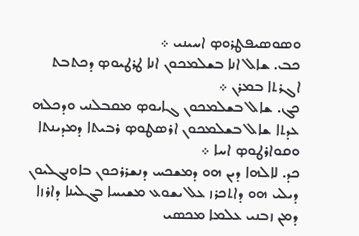ܘܤܘܤܝܦܛܪܘܤ ܐܚܝܢܝ ܀
ܟܒ. ܫܐܠ ܐܢܐ ܒܫܠܡܟܘܢ ܐܢܐ ܛܪܛܝܘܤ ܕܟܬܒܬ ܐܓܪܬܐ ܒܡܪܢ ܀
ܟܓ. ܫܐܠ ܒܫܠܡܟܘܢ ܓܐܝܘܤ ܡܩܒܠܢܝ ܘܕܟܠܗ ܥܕܬܐ ܫܐܠ ܒܫܠܡܟܘܢ ܐܪܤܛܘܤ ܪܒܝܬܐ ܕܡܕܝܢܬܐ ܘܩܘܐܪܛܘܤ ܐܚܐ ܀
ܟܕ. ܠܐܠܗܐ ܕܝܢ ܗܘ ܕܡܫܟܚ ܕܢܫܪܪܟܘܢ ܒܐܘܢܓܠܝܘܢ ܕܝܠܝ ܗܘ ܕܐܬܟܪܙ ܥܠ ܝܫܘܥ ܡܫܝܚܐ ܒܓܠܝܢܐ ܕܐܪܙܐ ܕܡܢ ܙܒܢܝ ܥܠܡܐ ܡܟܤܝ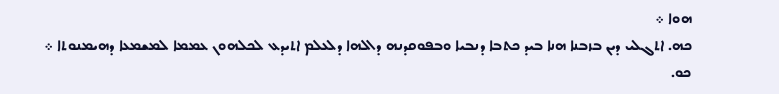ܗܘܐ ܀
ܟܗ. ܐܬܓܠܝ ܕܝܢ ܒܙܒܢܐ ܗܢܐ ܒܝܕ ܟܬܒܐ ܕܢܒܝܐ ܘܒܦܘܩܕܢܗ ܕܐܠܗܐ ܕܠܥܠܡ ܐܬܝܕܥ ܠܟܠܗܘܢ ܥܡܡܐ ܠܡܫܡܥܐ ܕܗܝܡܢܘܬܐ ܀
ܟܘ.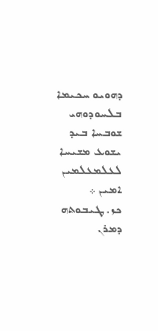ܕܗܘܝܘ ܚܟܝܡܐ ܒܠܚܘܕܘܗܝ ܫܘܒܚܐ ܒܝܕ ܝܫܘܥ ܡܫܝܚܐ ܠܥܠܡܥܠܡܝܢ ܐܡܝܢ ܀
ܟܙ. ܛܝܒܘܬܗ ܕܡܪܢ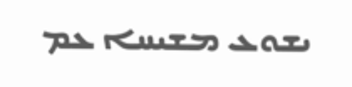ܝܫܘܥ ܡܫܝܚܐ ܥܡ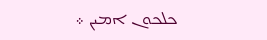ܟܠܟܘܢ ܐܡܝܢ ܀